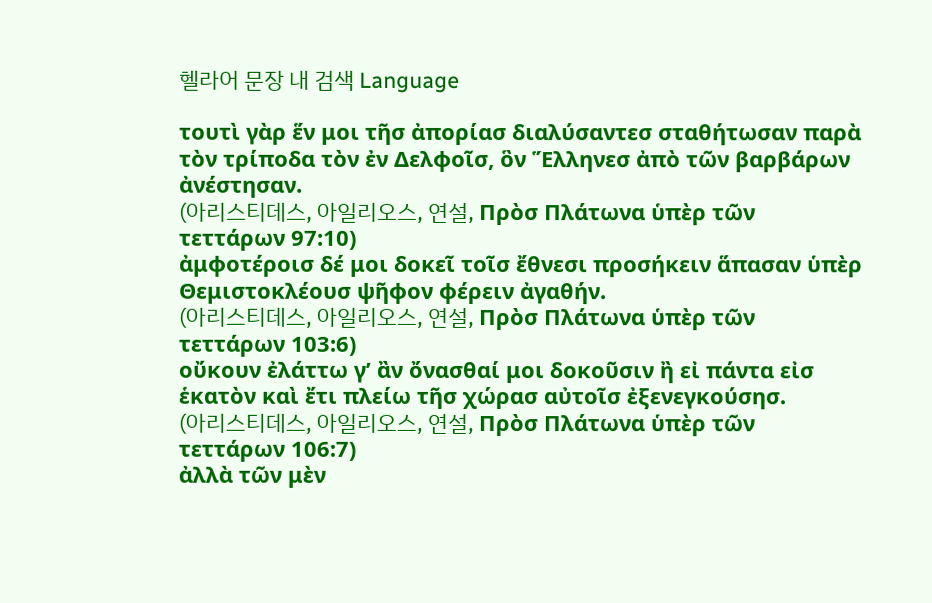헬라어 문장 내 검색 Language

τουτὶ γὰρ ἕν μοι τῆσ ἀπορίασ διαλύσαντεσ σταθήτωσαν παρὰ τὸν τρίποδα τὸν ἐν Δελφοῖσ, ὃν Ἕλληνεσ ἀπὸ τῶν βαρβάρων ἀνέστησαν.
(아리스티데스, 아일리오스, 연설, Πρὸσ Πλάτωνα ὑπὲρ τῶν τεττάρων 97:10)
ἀμφοτέροισ δέ μοι δοκεῖ τοῖσ ἔθνεσι προσήκειν ἅπασαν ὑπὲρ Θεμιστοκλέουσ ψῆφον φέρειν ἀγαθήν.
(아리스티데스, 아일리오스, 연설, Πρὸσ Πλάτωνα ὑπὲρ τῶν τεττάρων 103:6)
οὔκουν ἐλάττω γ’ ἂν ὄνασθαί μοι δοκοῦσιν ἢ εἰ πάντα εἰσ ἑκατὸν καὶ ἔτι πλείω τῆσ χώρασ αὐτοῖσ ἐξενεγκούσησ.
(아리스티데스, 아일리오스, 연설, Πρὸσ Πλάτωνα ὑπὲρ τῶν τεττάρων 106:7)
ἀλλὰ τῶν μὲν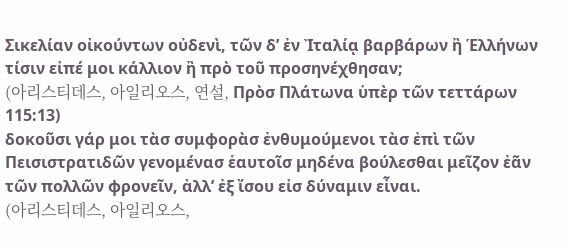Σικελίαν οἰκούντων οὐδενὶ, τῶν δ’ ἐν Ἰταλίᾳ βαρβάρων ἢ Ἑλλήνων τίσιν εἰπέ μοι κάλλιον ἢ πρὸ τοῦ προσηνέχθησαν;
(아리스티데스, 아일리오스, 연설, Πρὸσ Πλάτωνα ὑπὲρ τῶν τεττάρων 115:13)
δοκοῦσι γάρ μοι τὰσ συμφορὰσ ἐνθυμούμενοι τὰσ ἐπὶ τῶν Πεισιστρατιδῶν γενομένασ ἑαυτοῖσ μηδένα βούλεσθαι μεῖζον ἐᾶν τῶν πολλῶν φρονεῖν, ἀλλ’ ἐξ ἴσου εἰσ δύναμιν εἶναι.
(아리스티데스, 아일리오스,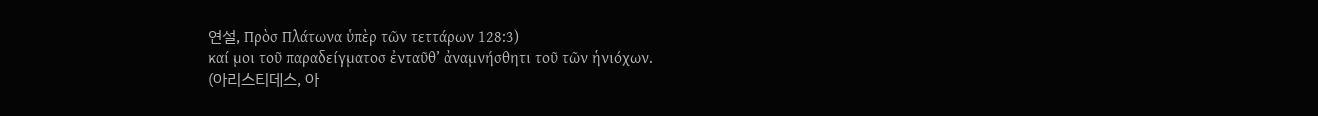연설, Πρὸσ Πλάτωνα ὑπὲρ τῶν τεττάρων 128:3)
καί μοι τοῦ παραδείγματοσ ἐνταῦθ’ ἀναμνήσθητι τοῦ τῶν ἡνιόχων.
(아리스티데스, 아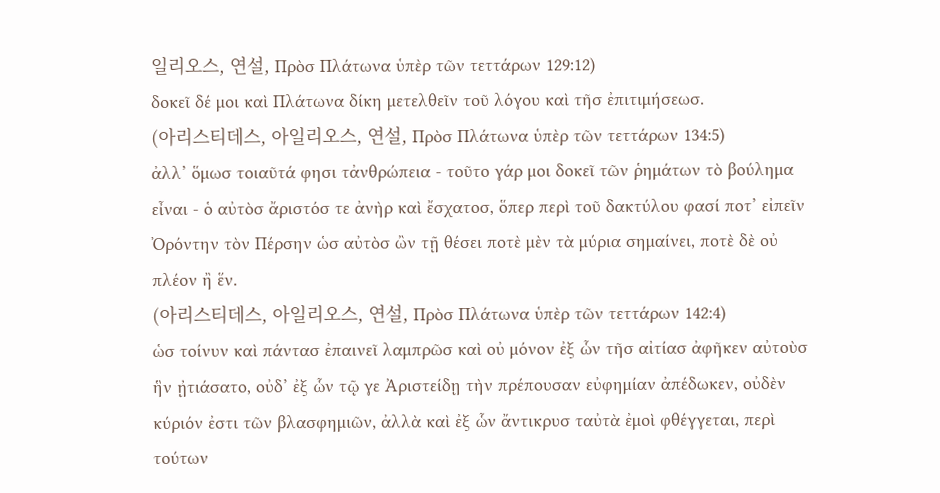일리오스, 연설, Πρὸσ Πλάτωνα ὑπὲρ τῶν τεττάρων 129:12)
δοκεῖ δέ μοι καὶ Πλάτωνα δίκη μετελθεῖν τοῦ λόγου καὶ τῆσ ἐπιτιμήσεωσ.
(아리스티데스, 아일리오스, 연설, Πρὸσ Πλάτωνα ὑπὲρ τῶν τεττάρων 134:5)
ἀλλ’ ὅμωσ τοιαῦτά φησι τἀνθρώπεια ‐ τοῦτο γάρ μοι δοκεῖ τῶν ῥημάτων τὸ βούλημα εἶναι ‐ ὁ αὐτὸσ ἄριστόσ τε ἀνὴρ καὶ ἔσχατοσ, ὅπερ περὶ τοῦ δακτύλου φασί ποτ’ εἰπεῖν Ὀρόντην τὸν Πέρσην ὡσ αὐτὸσ ὢν τῇ θέσει ποτὲ μὲν τὰ μύρια σημαίνει, ποτὲ δὲ οὐ πλέον ἢ ἕν.
(아리스티데스, 아일리오스, 연설, Πρὸσ Πλάτωνα ὑπὲρ τῶν τεττάρων 142:4)
ὡσ τοίνυν καὶ πάντασ ἐπαινεῖ λαμπρῶσ καὶ οὐ μόνον ἐξ ὧν τῆσ αἰτίασ ἀφῆκεν αὐτοὺσ ἣν ᾐτιάσατο, οὐδ’ ἐξ ὧν τῷ γε Ἀριστείδῃ τὴν πρέπουσαν εὐφημίαν ἀπέδωκεν, οὐδὲν κύριόν ἐστι τῶν βλασφημιῶν, ἀλλὰ καὶ ἐξ ὧν ἄντικρυσ ταὐτὰ ἐμοὶ φθέγγεται, περὶ τούτων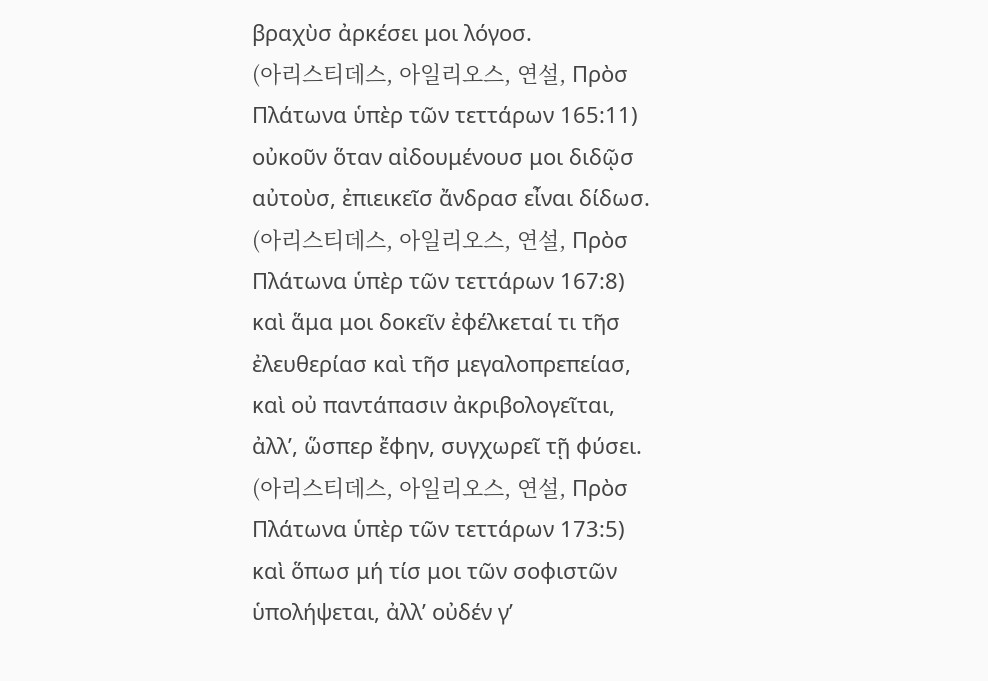βραχὺσ ἀρκέσει μοι λόγοσ.
(아리스티데스, 아일리오스, 연설, Πρὸσ Πλάτωνα ὑπὲρ τῶν τεττάρων 165:11)
οὐκοῦν ὅταν αἰδουμένουσ μοι διδῷσ αὐτοὺσ, ἐπιεικεῖσ ἄνδρασ εἶναι δίδωσ.
(아리스티데스, 아일리오스, 연설, Πρὸσ Πλάτωνα ὑπὲρ τῶν τεττάρων 167:8)
καὶ ἅμα μοι δοκεῖν ἐφέλκεταί τι τῆσ ἐλευθερίασ καὶ τῆσ μεγαλοπρεπείασ, καὶ οὐ παντάπασιν ἀκριβολογεῖται, ἀλλ’, ὥσπερ ἔφην, συγχωρεῖ τῇ φύσει.
(아리스티데스, 아일리오스, 연설, Πρὸσ Πλάτωνα ὑπὲρ τῶν τεττάρων 173:5)
καὶ ὅπωσ μή τίσ μοι τῶν σοφιστῶν ὑπολήψεται, ἀλλ’ οὐδέν γ’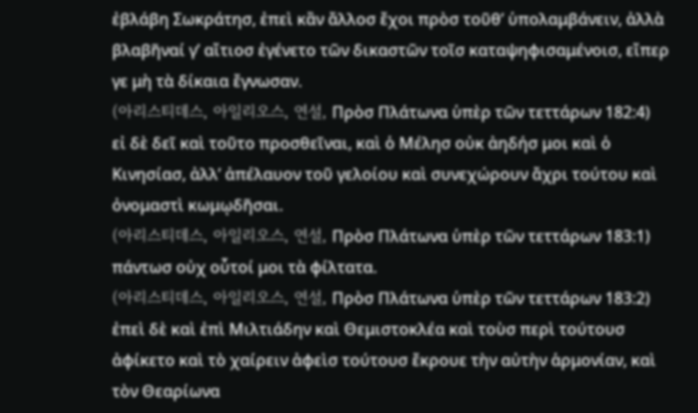ἐβλάβη Σωκράτησ, ἐπεὶ κἂν ἄλλοσ ἔχοι πρὸσ τοῦθ’ ὑπολαμβάνειν, ἀλλὰ βλαβῆναί γ’ αἴτιοσ ἐγένετο τῶν δικαστῶν τοῖσ καταψηφισαμένοισ, εἴπερ γε μὴ τὰ δίκαια ἔγνωσαν.
(아리스티데스, 아일리오스, 연설, Πρὸσ Πλάτωνα ὑπὲρ τῶν τεττάρων 182:4)
εἰ δὲ δεῖ καὶ τοῦτο προσθεῖναι, καὶ ὁ Μέλησ οὐκ ἀηδήσ μοι καὶ ὁ Κινησίασ, ἀλλ’ ἀπέλαυον τοῦ γελοίου καὶ συνεχώρουν ἄχρι τούτου καὶ ὀνομαστὶ κωμῳδῆσαι.
(아리스티데스, 아일리오스, 연설, Πρὸσ Πλάτωνα ὑπὲρ τῶν τεττάρων 183:1)
πάντωσ οὐχ οὗτοί μοι τὰ φίλτατα.
(아리스티데스, 아일리오스, 연설, Πρὸσ Πλάτωνα ὑπὲρ τῶν τεττάρων 183:2)
ἐπεὶ δὲ καὶ ἐπὶ Μιλτιάδην καὶ Θεμιστοκλέα καὶ τοὺσ περὶ τούτουσ ἀφίκετο καὶ τὸ χαίρειν ἀφεὶσ τούτουσ ἔκρουε τὴν αὐτὴν ἁρμονίαν, καὶ τὸν Θεαρίωνα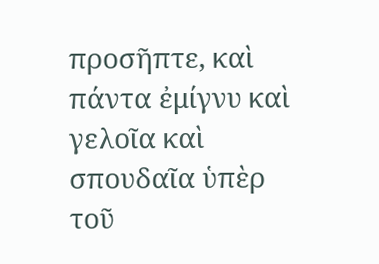προσῆπτε, καὶ πάντα ἐμίγνυ καὶ γελοῖα καὶ σπουδαῖα ὑπὲρ τοῦ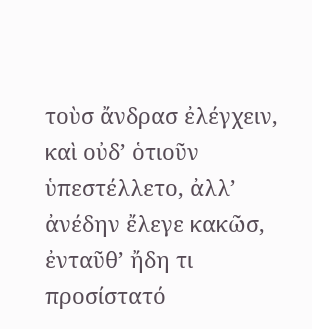τοὺσ ἄνδρασ ἐλέγχειν, καὶ οὐδ’ ὁτιοῦν ὑπεστέλλετο, ἀλλ’ ἀνέδην ἔλεγε κακῶσ, ἐνταῦθ’ ἤδη τι προσίστατό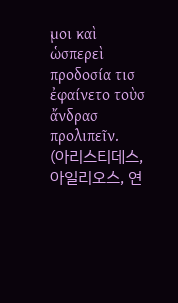μοι καὶ ὡσπερεὶ προδοσία τισ ἐφαίνετο τοὺσ ἄνδρασ προλιπεῖν.
(아리스티데스, 아일리오스, 연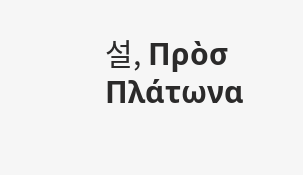설, Πρὸσ Πλάτωνα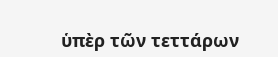ὑπὲρ τῶν τεττάρων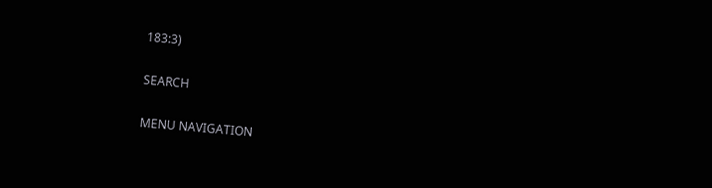183:3)

SEARCH

MENU NAVIGATION